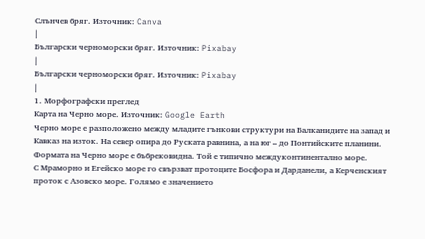Слънчев бряг. Източник: Canva
|
Български черноморски бряг. Източник: Pixabay
|
Български черноморски бряг. Източник: Pixabay
|
1. Морфографски преглед
Карта на Черно море. Източник: Google Earth
Черно море е разположено между младите гънкови структури на Балканидите на запад и Кавказ на изток. На север опира до Руската равнина, а на юг – до Понтийските планини. Формата на Черно море е бъбрековидна. Той е типично междуконтинентално море.
С Мраморно и Егейско море го свързват протоците Босфора и Дарданели, а Керченският проток с Азовско море. Голямо е значението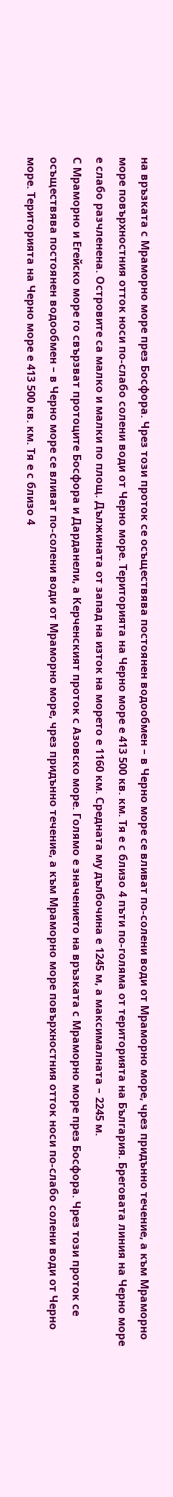на връзката с Мраморно море през Босфора. Чрез този проток се осъществява постоянен водообмен – в Черно море се вливат по-солени води от Мраморно море, чрез придънно течение, а към Мраморно море повърхностния отток носи по-слабо солени води от Черно море. Територията на Черно море е 413 500 кв. км. Тя е с близо 4 пъти по-голяма от територията на България. Бреговата линия на Черно море е слабо разчленена. Островите са малко и малки по площ. Дължината от запад на изток на морето е 1160 км. Средната му дълбочина е 1245 м, а максималната – 2245 м.
С Мраморно и Егейско море го свързват протоците Босфора и Дарданели, а Керченският проток с Азовско море. Голямо е значението на връзката с Мраморно море през Босфора. Чрез този проток се осъществява постоянен водообмен – в Черно море се вливат по-солени води от Мраморно море, чрез придънно течение, а към Мраморно море повърхностния отток носи по-слабо солени води от Черно море. Територията на Черно море е 413 500 кв. км. Тя е с близо 4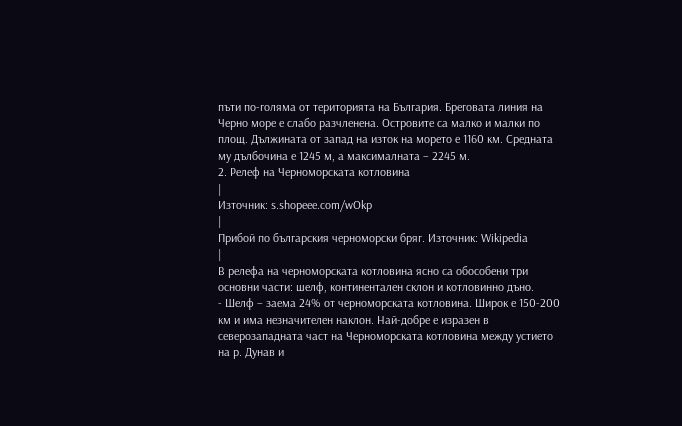пъти по-голяма от територията на България. Бреговата линия на Черно море е слабо разчленена. Островите са малко и малки по площ. Дължината от запад на изток на морето е 1160 км. Средната му дълбочина е 1245 м, а максималната – 2245 м.
2. Релеф на Черноморската котловина
|
Източник: s.shopeee.com/wOkp
|
Прибой по българския черноморски бряг. Източник: Wikipedia
|
В релефа на черноморската котловина ясно са обособени три основни части: шелф, континентален склон и котловинно дъно.
- Шелф – заема 24% от черноморската котловина. Широк е 150-200 км и има незначителен наклон. Най-добре е изразен в северозападната част на Черноморската котловина между устието на р. Дунав и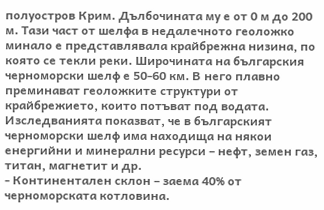полуостров Крим. Дълбочината му е от 0 м до 200 м. Тази част от шелфа в недалечното геоложко минало е представлявала крайбрежна низина, по която се текли реки. Широчината на българския черноморски шелф е 50-60 км. В него плавно преминават геоложките структури от крайбрежието, които потъват под водата. Изследванията показват, че в българският черноморски шелф има находища на някои енергийни и минерални ресурси – нефт, земен газ, титан, магнетит и др.
- Континентален склон – заема 40% от черноморската котловина.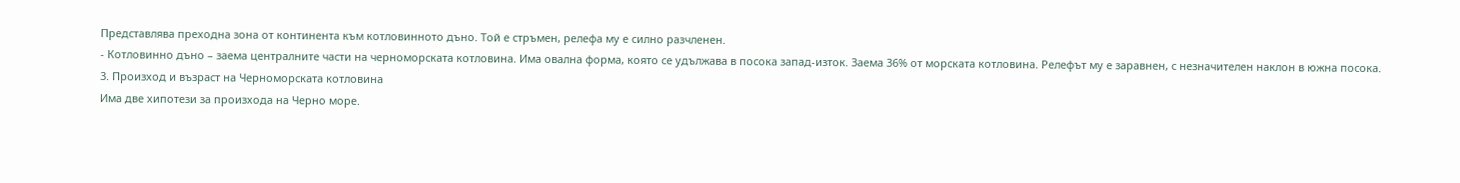Представлява преходна зона от континента към котловинното дъно. Той е стръмен, релефа му е силно разчленен.
- Котловинно дъно – заема централните части на черноморската котловина. Има овална форма, която се удължава в посока запад-изток. Заема 36% от морската котловина. Релефът му е заравнен, с незначителен наклон в южна посока.
3. Произход и възраст на Черноморската котловина
Има две хипотези за произхода на Черно море.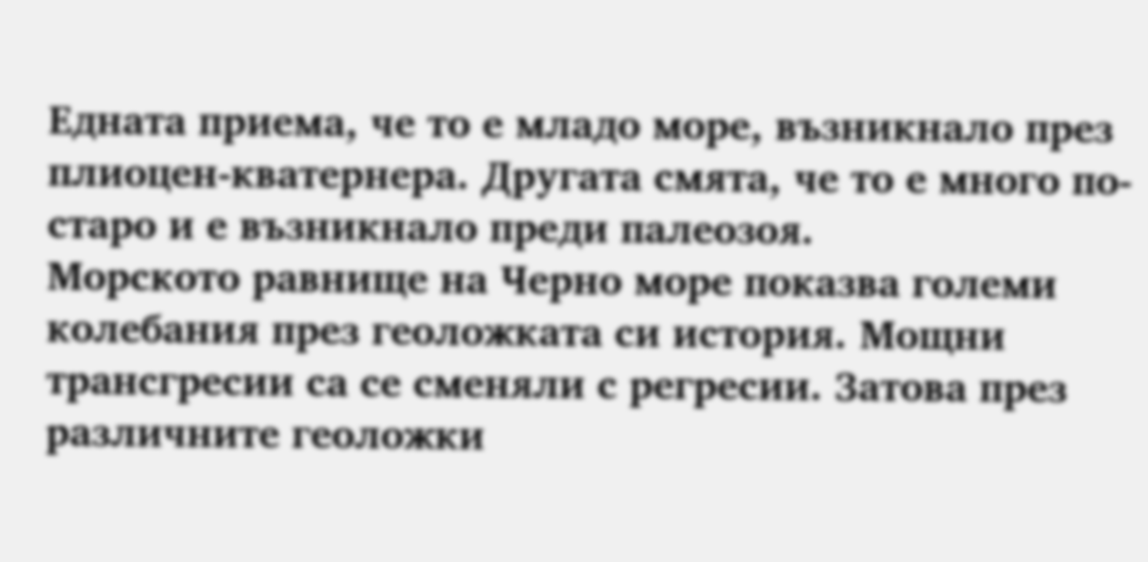Едната приема, че то е младо море, възникнало през плиоцен-кватернера. Другата смята, че то е много по-старо и е възникнало преди палеозоя.
Морското равнище на Черно море показва големи колебания през геоложката си история. Мощни трансгресии са се сменяли с регресии. Затова през различните геоложки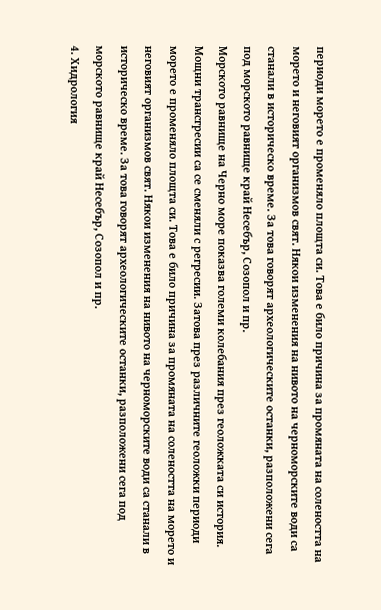периоди морето е променяло площта си. Това е било причина за промяната на солеността на морето и неговият организмов свят. Някои изменения на нивото на черноморските води са станали в историческо време. За това говорят археологическите останки, разположени сега под морското равнище край Несебър, Созопол и пр.
Морското равнище на Черно море показва големи колебания през геоложката си история. Мощни трансгресии са се сменяли с регресии. Затова през различните геоложки периоди морето е променяло площта си. Това е било причина за промяната на солеността на морето и неговият организмов свят. Някои изменения на нивото на черноморските води са станали в историческо време. За това говорят археологическите останки, разположени сега под морското равнище край Несебър, Созопол и пр.
4. Хидрология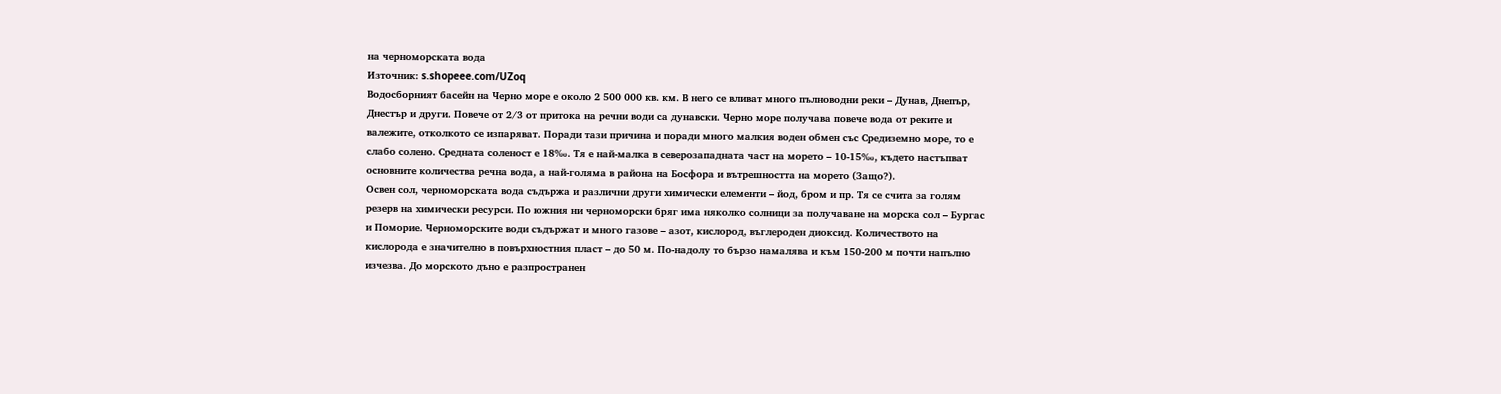на черноморската вода
Източник: s.shopeee.com/UZoq
Водосборният басейн на Черно море е около 2 500 000 кв. км. В него се вливат много пълноводни реки – Дунав, Днепър, Днестър и други. Повече от 2/3 от притока на речни води са дунавски. Черно море получава повече вода от реките и валежите, отколкото се изпаряват. Поради тази причина и поради много малкия воден обмен със Средиземно море, то е слабо солено. Средната соленост е 18‰. Тя е най-малка в северозападната част на морето – 10-15‰, където настъпват основните количества речна вода, а най-голяма в района на Босфора и вътрешността на морето (Защо?).
Освен сол, черноморската вода съдържа и различни други химически елементи – йод, бром и пр. Тя се счита за голям резерв на химически ресурси. По южния ни черноморски бряг има няколко солници за получаване на морска сол – Бургас и Поморие. Черноморските води съдържат и много газове – азот, кислород, въглероден диоксид. Количеството на кислорода е значително в повърхностния пласт – до 50 м. По-надолу то бързо намалява и към 150-200 м почти напълно изчезва. До морското дъно е разпространен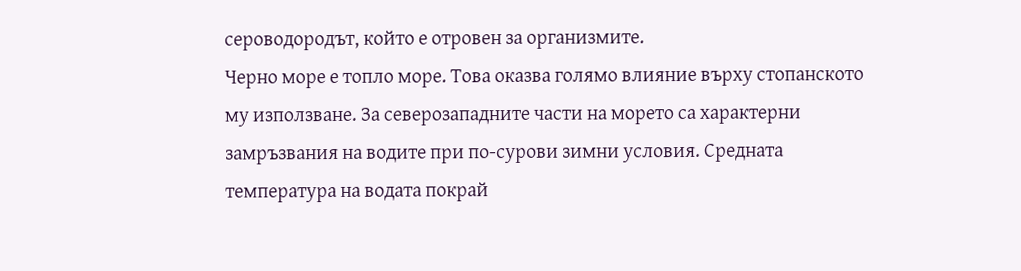сероводородът, който е отровен за организмите.
Черно море е топло море. Това оказва голямо влияние върху стопанското му използване. За северозападните части на морето са характерни замръзвания на водите при по-сурови зимни условия. Средната температура на водата покрай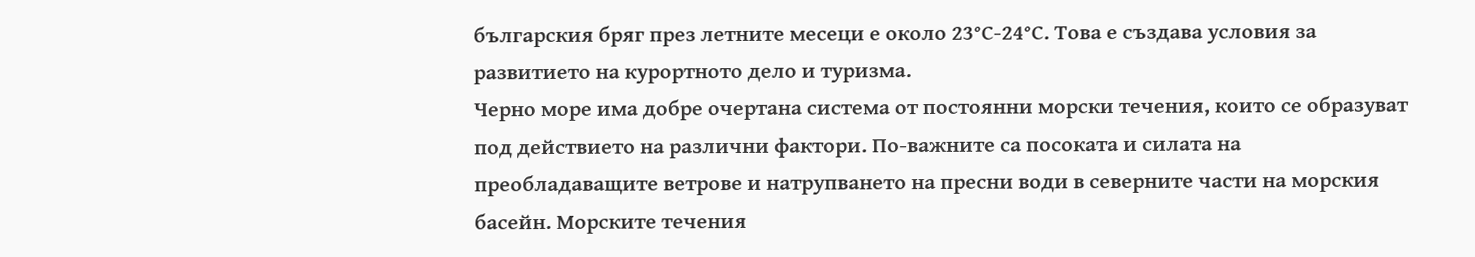българския бряг през летните месеци е около 23°С-24°С. Това е създава условия за развитието на курортното дело и туризма.
Черно море има добре очертана система от постоянни морски течения, които се образуват под действието на различни фактори. По-важните са посоката и силата на преобладаващите ветрове и натрупването на пресни води в северните части на морския басейн. Морските течения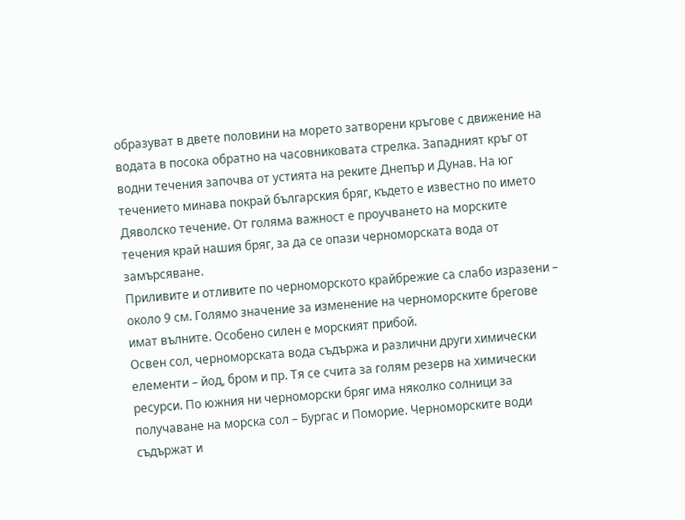образуват в двете половини на морето затворени кръгове с движение на водата в посока обратно на часовниковата стрелка. Западният кръг от водни течения започва от устията на реките Днепър и Дунав. На юг течението минава покрай българския бряг, където е известно по името Дяволско течение. От голяма важност е проучването на морските течения край нашия бряг, за да се опази черноморската вода от замърсяване.
Приливите и отливите по черноморското крайбрежие са слабо изразени – около 9 см. Голямо значение за изменение на черноморските брегове имат вълните. Особено силен е морският прибой.
Освен сол, черноморската вода съдържа и различни други химически елементи – йод, бром и пр. Тя се счита за голям резерв на химически ресурси. По южния ни черноморски бряг има няколко солници за получаване на морска сол – Бургас и Поморие. Черноморските води съдържат и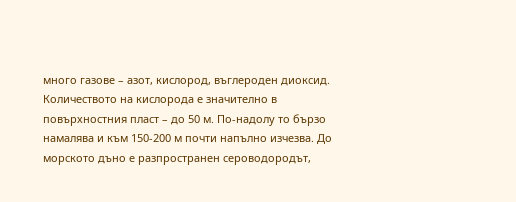много газове – азот, кислород, въглероден диоксид. Количеството на кислорода е значително в повърхностния пласт – до 50 м. По-надолу то бързо намалява и към 150-200 м почти напълно изчезва. До морското дъно е разпространен сероводородът,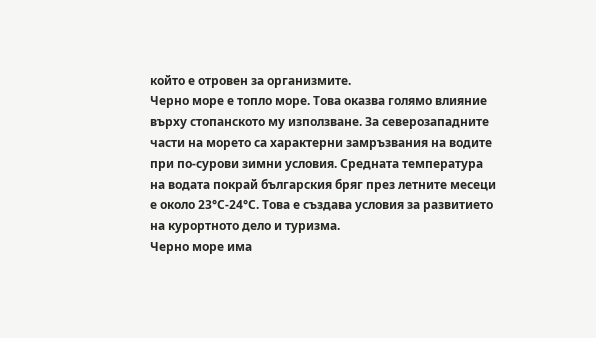който е отровен за организмите.
Черно море е топло море. Това оказва голямо влияние върху стопанското му използване. За северозападните части на морето са характерни замръзвания на водите при по-сурови зимни условия. Средната температура на водата покрай българския бряг през летните месеци е около 23°С-24°С. Това е създава условия за развитието на курортното дело и туризма.
Черно море има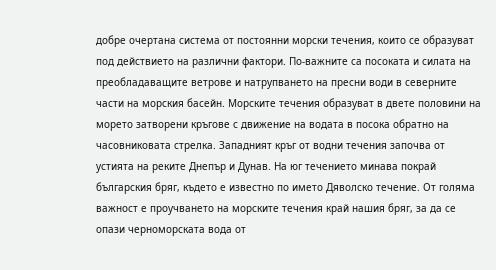добре очертана система от постоянни морски течения, които се образуват под действието на различни фактори. По-важните са посоката и силата на преобладаващите ветрове и натрупването на пресни води в северните части на морския басейн. Морските течения образуват в двете половини на морето затворени кръгове с движение на водата в посока обратно на часовниковата стрелка. Западният кръг от водни течения започва от устията на реките Днепър и Дунав. На юг течението минава покрай българския бряг, където е известно по името Дяволско течение. От голяма важност е проучването на морските течения край нашия бряг, за да се опази черноморската вода от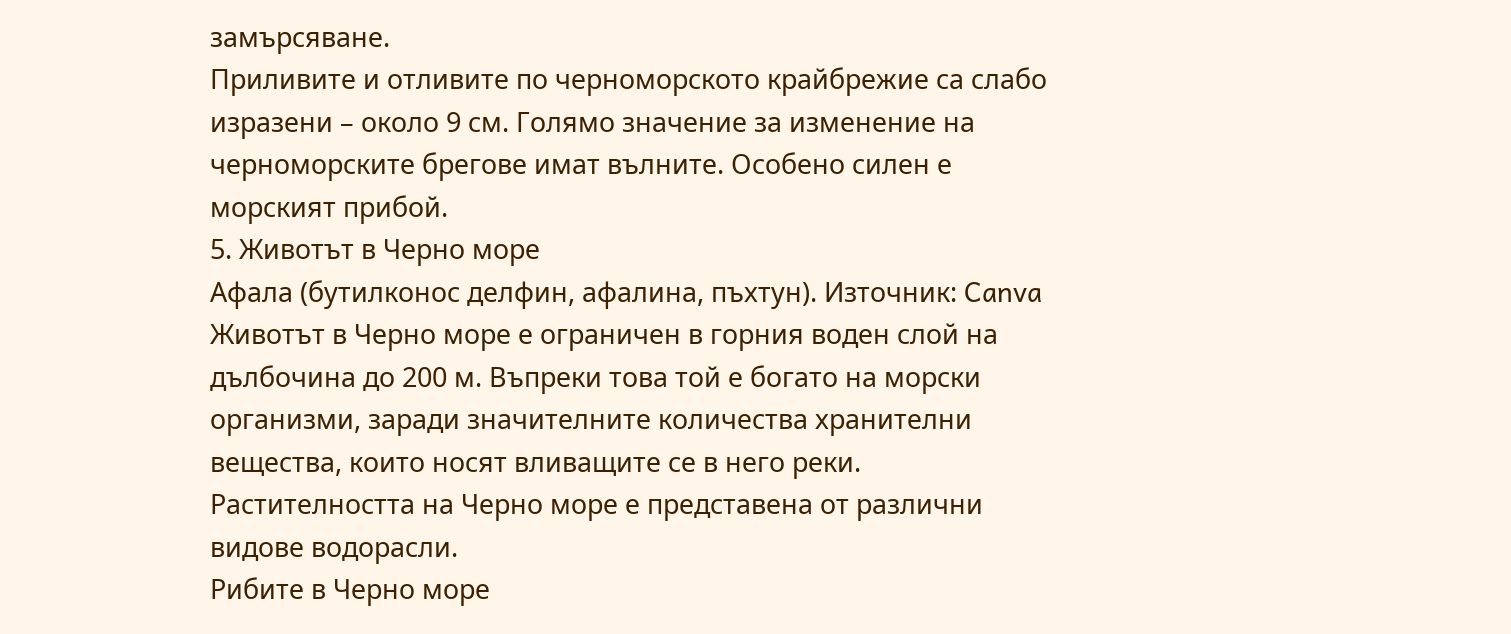замърсяване.
Приливите и отливите по черноморското крайбрежие са слабо изразени – около 9 см. Голямо значение за изменение на черноморските брегове имат вълните. Особено силен е морският прибой.
5. Животът в Черно море
Афала (бутилконос делфин, афалина, пъхтун). Източник: Canva
Животът в Черно море е ограничен в горния воден слой на дълбочина до 200 м. Въпреки това той е богато на морски организми, заради значителните количества хранителни вещества, които носят вливащите се в него реки.
Растителността на Черно море е представена от различни видове водорасли.
Рибите в Черно море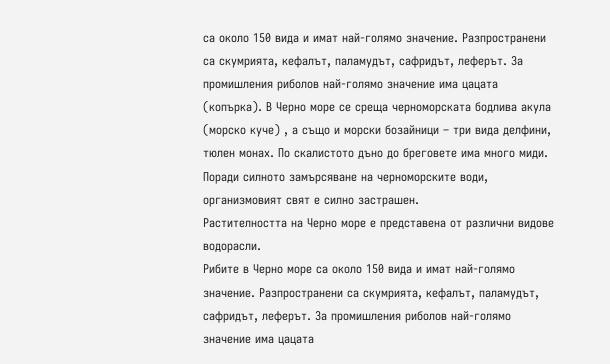са около 150 вида и имат най-голямо значение. Разпространени са скумрията, кефалът, паламудът, сафридът, леферът. За промишления риболов най-голямо значение има цацата (копърка). В Черно море се среща черноморската бодлива акула (морско куче) , а също и морски бозайници – три вида делфини, тюлен монах. По скалистото дъно до бреговете има много миди.
Поради силното замърсяване на черноморските води, организмовият свят е силно застрашен.
Растителността на Черно море е представена от различни видове водорасли.
Рибите в Черно море са около 150 вида и имат най-голямо значение. Разпространени са скумрията, кефалът, паламудът, сафридът, леферът. За промишления риболов най-голямо значение има цацата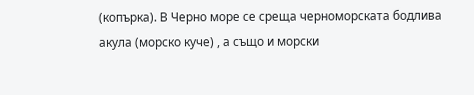(копърка). В Черно море се среща черноморската бодлива акула (морско куче) , а също и морски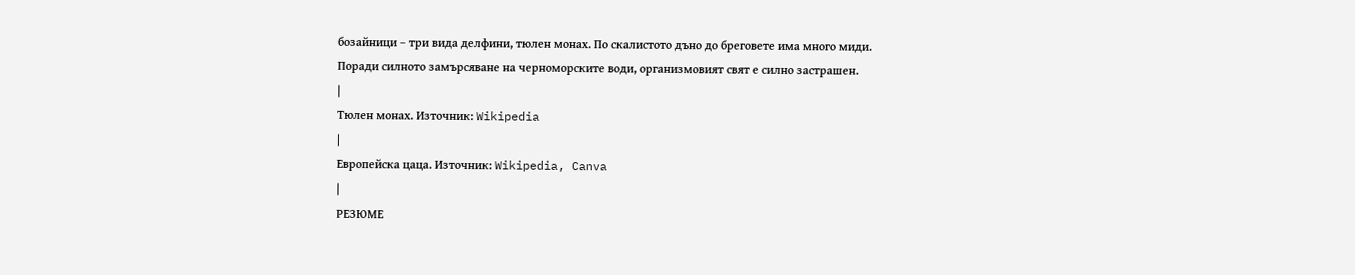бозайници – три вида делфини, тюлен монах. По скалистото дъно до бреговете има много миди.
Поради силното замърсяване на черноморските води, организмовият свят е силно застрашен.
|
Тюлен монах. Източник: Wikipedia
|
Европейска цаца. Източник: Wikipedia, Canva
|
РЕЗЮМЕ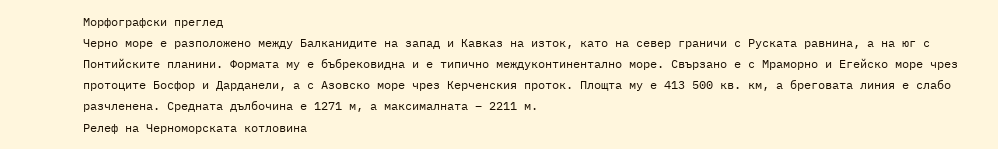Морфографски преглед
Черно море е разположено между Балканидите на запад и Кавказ на изток, като на север граничи с Руската равнина, а на юг с Понтийските планини. Формата му е бъбрековидна и е типично междуконтинентално море. Свързано е с Мраморно и Егейско море чрез протоците Босфор и Дарданели, а с Азовско море чрез Керченския проток. Площта му е 413 500 кв. км, а бреговата линия е слабо разчленена. Средната дълбочина е 1271 м, а максималната – 2211 м.
Релеф на Черноморската котловина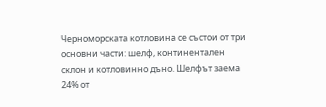Черноморската котловина се състои от три основни части: шелф, континентален склон и котловинно дъно. Шелфът заема 24% от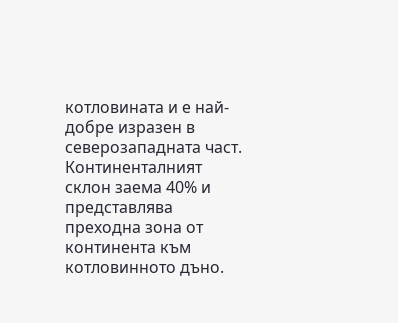котловината и е най-добре изразен в северозападната част. Континенталният склон заема 40% и представлява преходна зона от континента към котловинното дъно.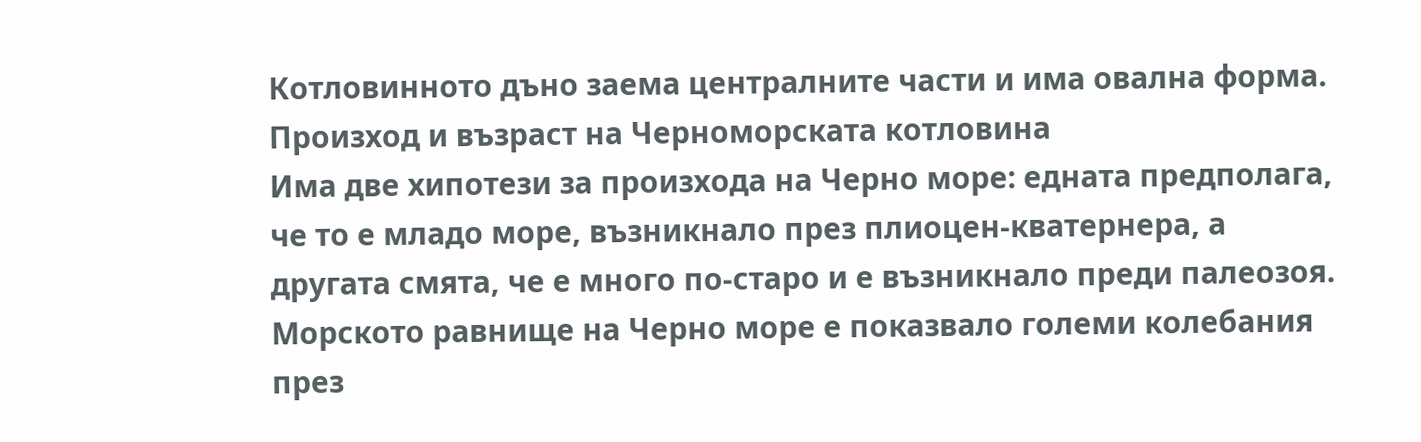Котловинното дъно заема централните части и има овална форма.
Произход и възраст на Черноморската котловина
Има две хипотези за произхода на Черно море: едната предполага, че то е младо море, възникнало през плиоцен-кватернера, а другата смята, че е много по-старо и е възникнало преди палеозоя. Морското равнище на Черно море е показвало големи колебания през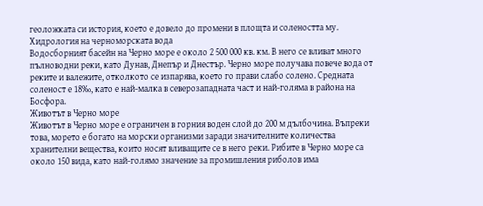геоложката си история, което е довело до промени в площта и солеността му.
Хидрология на черноморската вода
Водосборният басейн на Черно море е около 2 500 000 кв. км. В него се вливат много пълноводни реки, като Дунав, Днепър и Днестър. Черно море получава повече вода от реките и валежите, отколкото се изпарява, което го прави слабо солено. Средната соленост е 18‰, като е най-малка в северозападната част и най-голяма в района на Босфора.
Животът в Черно море
Животът в Черно море е ограничен в горния воден слой до 200 м дълбочина. Въпреки това, морето е богато на морски организми заради значителните количества хранителни вещества, които носят вливащите се в него реки. Рибите в Черно море са около 150 вида, като най-голямо значение за промишления риболов има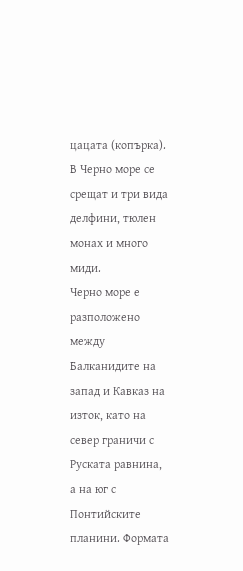цацата (копърка). В Черно море се срещат и три вида делфини, тюлен монах и много миди.
Черно море е разположено между Балканидите на запад и Кавказ на изток, като на север граничи с Руската равнина, а на юг с Понтийските планини. Формата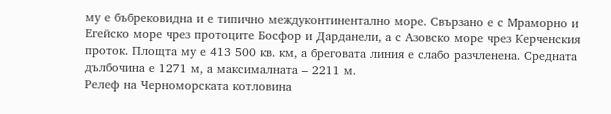му е бъбрековидна и е типично междуконтинентално море. Свързано е с Мраморно и Егейско море чрез протоците Босфор и Дарданели, а с Азовско море чрез Керченския проток. Площта му е 413 500 кв. км, а бреговата линия е слабо разчленена. Средната дълбочина е 1271 м, а максималната – 2211 м.
Релеф на Черноморската котловина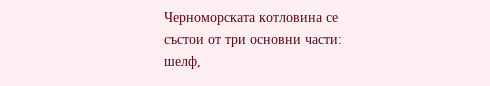Черноморската котловина се състои от три основни части: шелф,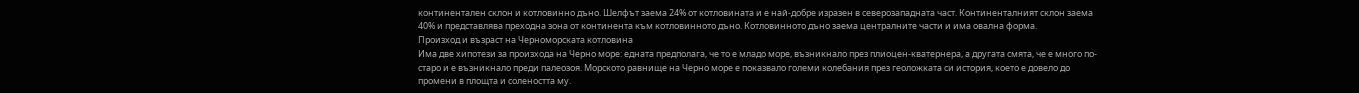континентален склон и котловинно дъно. Шелфът заема 24% от котловината и е най-добре изразен в северозападната част. Континенталният склон заема 40% и представлява преходна зона от континента към котловинното дъно. Котловинното дъно заема централните части и има овална форма.
Произход и възраст на Черноморската котловина
Има две хипотези за произхода на Черно море: едната предполага, че то е младо море, възникнало през плиоцен-кватернера, а другата смята, че е много по-старо и е възникнало преди палеозоя. Морското равнище на Черно море е показвало големи колебания през геоложката си история, което е довело до промени в площта и солеността му.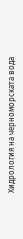Хидрология на черноморската вода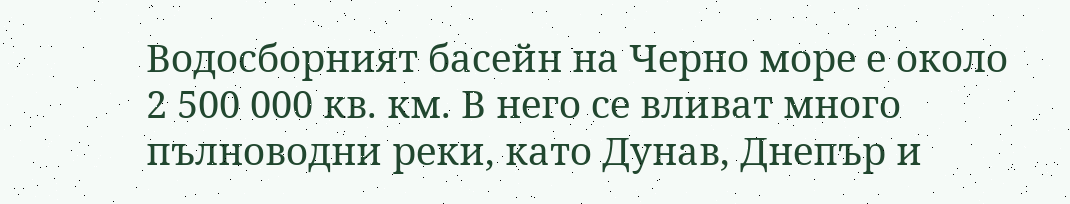Водосборният басейн на Черно море е около 2 500 000 кв. км. В него се вливат много пълноводни реки, като Дунав, Днепър и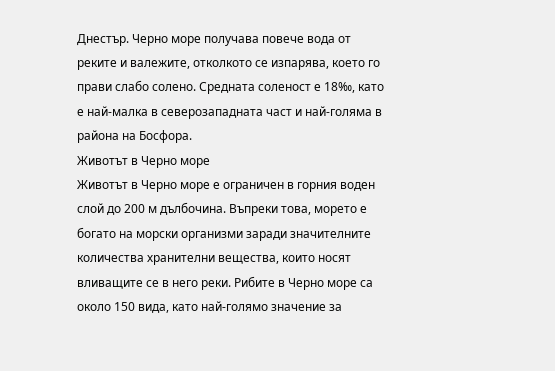Днестър. Черно море получава повече вода от реките и валежите, отколкото се изпарява, което го прави слабо солено. Средната соленост е 18‰, като е най-малка в северозападната част и най-голяма в района на Босфора.
Животът в Черно море
Животът в Черно море е ограничен в горния воден слой до 200 м дълбочина. Въпреки това, морето е богато на морски организми заради значителните количества хранителни вещества, които носят вливащите се в него реки. Рибите в Черно море са около 150 вида, като най-голямо значение за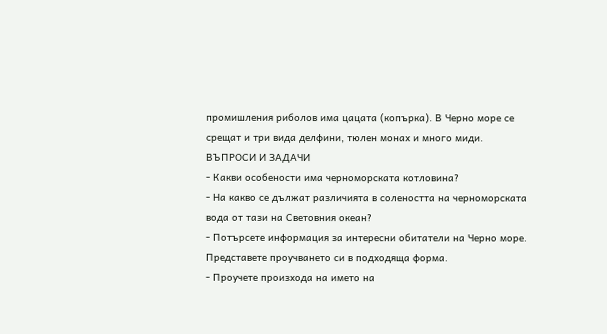промишления риболов има цацата (копърка). В Черно море се срещат и три вида делфини, тюлен монах и много миди.
ВЪПРОСИ И ЗАДАЧИ
- Какви особености има черноморската котловина?
- На какво се дължат различията в солеността на черноморската вода от тази на Световния океан?
- Потърсете информация за интересни обитатели на Черно море. Представете проучването си в подходяща форма.
- Проучете произхода на името на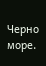Черно море.